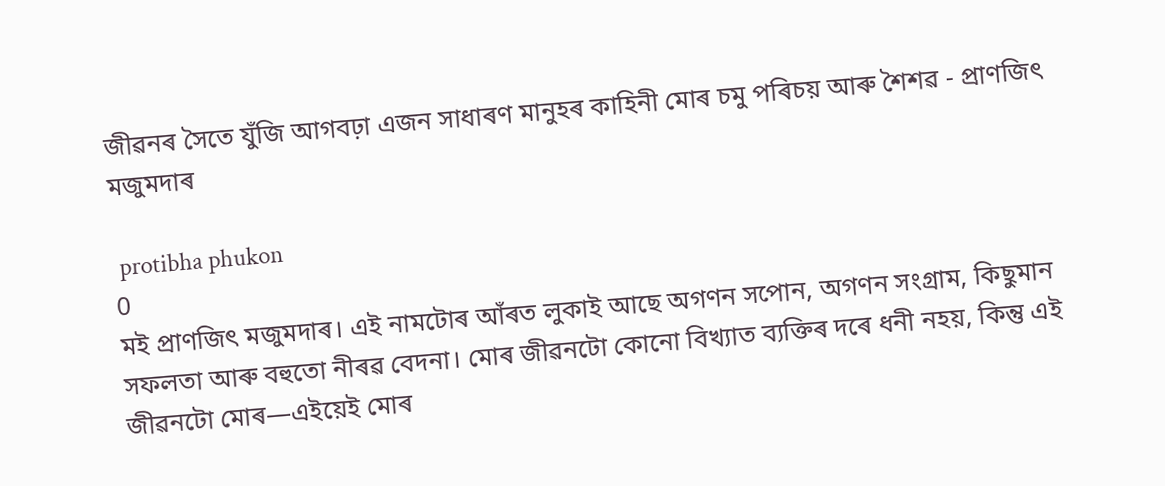জীৱনৰ সৈতে যুঁজি আগবঢ়া এজন সাধাৰণ মানুহৰ কাহিনী মোৰ চমু পৰিচয় আৰু শৈশৱ - প্ৰাণজিৎ মজুমদাৰ

 protibha phukon
0
মই প্ৰাণজিৎ মজুমদাৰ। এই নামটোৰ আঁৰত লুকাই আছে অগণন সপোন, অগণন সংগ্ৰাম, কিছুমান সফলতা আৰু বহুতো নীৰৱ বেদনা। মোৰ জীৱনটো কোনো বিখ্যাত ব্যক্তিৰ দৰে ধনী নহয়, কিন্তু এই জীৱনটো মোৰ—এইয়েই মোৰ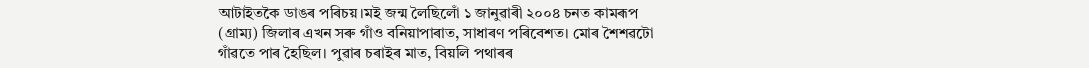আটাইতকৈ ডাঙৰ পৰিচয়।মই জন্ম লৈছিলোঁ ১ জানুৱাৰী ২০০৪ চনত কামৰূপ (গ্ৰাম্য) জিলাৰ এখন সৰু গাঁও বনিয়াপাৰাত, সাধাৰণ পৰিবেশত। মোৰ শৈশৱটো গাঁৱতে পাৰ হৈছিল। পুৱাৰ চৰাইৰ মাত, বিয়লি পথাৰৰ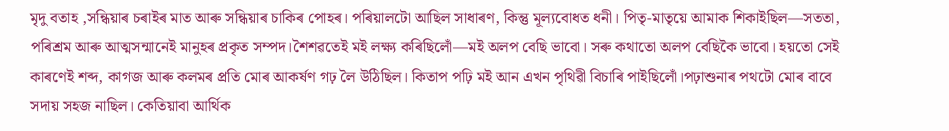মৃদু বতাহ ,সন্ধিয়াৰ চৰাইৰ মাত আৰু সন্ধিয়াৰ চাকিৰ পোহৰ। পৰিয়ালটো আছিল সাধাৰণ, কিন্তু মূল্যবোধত ধনী। পিতৃ-মাতৃয়ে আমাক শিকাইছিল—সততা, পৰিশ্ৰম আৰু আত্মসন্মানেই মানুহৰ প্ৰকৃত সম্পদ।শৈশৱতেই মই লক্ষ্য কৰিছিলোঁ—মই অলপ বেছি ভাবো। সৰু কথাতো অলপ বেছিকৈ ভাবো। হয়তো সেই কাৰণেই শব্দ, কাগজ আৰু কলমৰ প্ৰতি মোৰ আকর্ষণ গঢ় লৈ উঠিছিল। কিতাপ পঢ়ি মই আন এখন পৃথিৱী বিচাৰি পাইছিলোঁ।পঢ়াশুনাৰ পথটো মোৰ বাবে সদায় সহজ নাছিল। কেতিয়াবা আৰ্থিক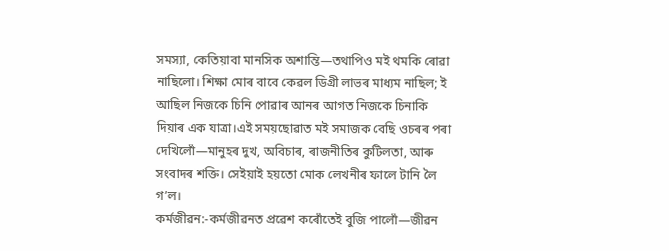সমস্যা, কেতিয়াবা মানসিক অশান্তি—তথাপিও মই থমকি ৰোৱা নাছিলো। শিক্ষা মোৰ বাবে কেৱল ডিগ্ৰী লাভৰ মাধ্যম নাছিল; ই আছিল নিজকে চিনি পোৱাৰ আনৰ আগত নিজকে চিনাকি দিয়াৰ এক যাত্ৰা।এই সময়ছোৱাত মই সমাজক বেছি ওচৰৰ পৰা দেখিলোঁ—মানুহৰ দুখ, অবিচাৰ, ৰাজনীতিৰ কুটিলতা, আৰু সংবাদৰ শক্তি। সেইয়াই হয়তো মোক লেখনীৰ ফালে টানি লৈ গ’ল।
কৰ্মজীৱন:-কৰ্মজীৱনত প্ৰৱেশ কৰোঁতেই বুজি পালোঁ—জীৱন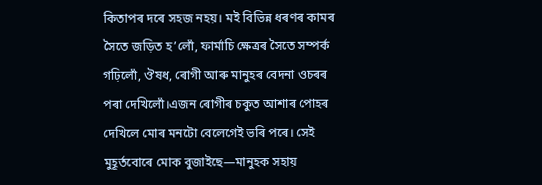কিতাপৰ দৰে সহজ নহয়। মই বিভিন্ন ধৰণৰ কামৰ সৈতে জড়িত হ’লোঁ, ফাৰ্মাচি ক্ষেত্ৰৰ সৈতে সম্পৰ্ক গঢ়িলোঁ, ঔষধ, ৰোগী আৰু মানুহৰ বেদনা ওচৰৰ পৰা দেখিলোঁ।এজন ৰোগীৰ চকুত আশাৰ পোহৰ দেখিলে মোৰ মনটো বেলেগেই ভৰি পৰে। সেই মুহূৰ্তবোৰে মোক বুজাইছে—মানুহক সহায়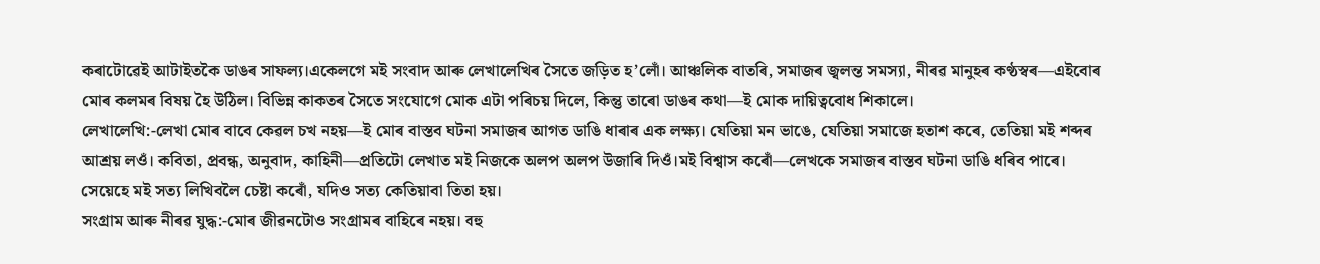কৰাটোৱেই আটাইতকৈ ডাঙৰ সাফল্য।একেলগে মই সংবাদ আৰু লেখালেখিৰ সৈতে জড়িত হ’লোঁ। আঞ্চলিক বাতৰি, সমাজৰ জ্বলন্ত সমস্যা, নীৰৱ মানুহৰ কণ্ঠস্বৰ—এইবোৰ মোৰ কলমৰ বিষয় হৈ উঠিল। বিভিন্ন কাকতৰ সৈতে সংযোগে মোক এটা পৰিচয় দিলে, কিন্তু তাৰো ডাঙৰ কথা—ই মোক দায়িত্ববোধ শিকালে।
লেখালেখি:-লেখা মোৰ বাবে কেৱল চখ নহয়—ই মোৰ বাস্তব ঘটনা সমাজৰ আগত ডাঙি ধাৰাৰ এক লক্ষ্য। যেতিয়া মন ভাঙে, যেতিয়া সমাজে হতাশ কৰে, তেতিয়া মই শব্দৰ আশ্ৰয় লওঁ। কবিতা, প্ৰবন্ধ, অনুবাদ, কাহিনী—প্ৰতিটো লেখাত মই নিজকে অলপ অলপ উজাৰি দিওঁ।মই বিশ্বাস কৰোঁ—লেখকে সমাজৰ বাস্তব ঘটনা ডাঙি ধৰিব পাৰে। সেয়েহে মই সত্য লিখিবলৈ চেষ্টা কৰোঁ, যদিও সত্য কেতিয়াবা তিতা হয়।
সংগ্ৰাম আৰু নীৰৱ যুদ্ধ:-মোৰ জীৱনটোও সংগ্ৰামৰ বাহিৰে নহয়। বহু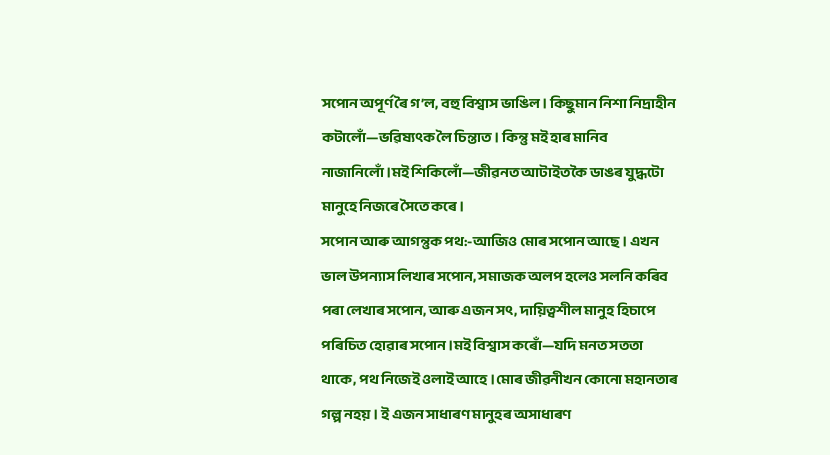সপোন অপূৰ্ণ ৰৈ গ’ল, বহু বিশ্বাস ভাঙিল। কিছুমান নিশা নিদ্ৰাহীন কটালোঁ—ভৱিষ্যৎক লৈ চিন্তাত। কিন্তু মই হাৰ মানিব নাজানিলোঁ।মই শিকিলোঁ—জীৱনত আটাইতকৈ ডাঙৰ যুদ্ধটো মানুহে নিজৰে সৈতে কৰে।
সপোন আৰু আগন্তুক পথ:-আজিও মোৰ সপোন আছে। এখন ভাল উপন্যাস লিখাৰ সপোন, সমাজক অলপ হলেও সলনি কৰিব পৰা লেখাৰ সপোন, আৰু এজন সৎ, দায়িত্বশীল মানুহ হিচাপে পৰিচিত হোৱাৰ সপোন।মই বিশ্বাস কৰোঁ—যদি মনত সততা থাকে, পথ নিজেই ওলাই আহে।মোৰ জীৱনীখন কোনো মহানতাৰ গল্প নহয়। ই এজন সাধাৰণ মানুহৰ অসাধাৰণ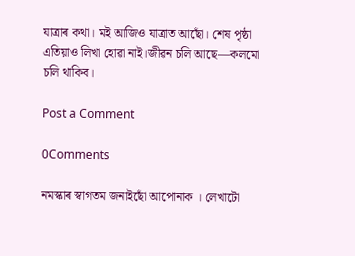যাত্ৰাৰ কথা। মই আজিও যাত্ৰাত আছোঁ। শেষ পৃষ্ঠা এতিয়াও লিখা হোৱা নাই।জীৱন চলি আছে—কলমো চলি থাকিব।

Post a Comment

0Comments

নমস্কাৰ স্বাগতম জনাইছোঁ আপোনাক । লেখাটো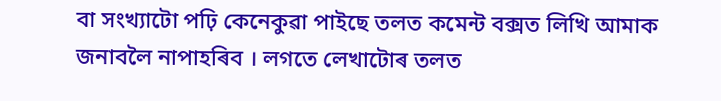বা সংখ্যাটো পঢ়ি কেনেকুৱা পাইছে তলত কমেন্ট বক্সত লিখি আমাক জনাবলৈ নাপাহৰিব । লগতে লেখাটোৰ তলত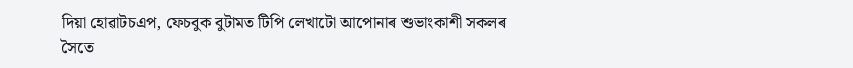দিয়া হোৱাটচএপ, ফেচবুক বুটামত টিপি লেখাটো আপোনাৰ শুভাংকাশী সকলৰ সৈতে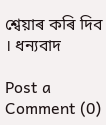শ্বেয়াৰ কৰি দিব । ধন্যবাদ

Post a Comment (0)